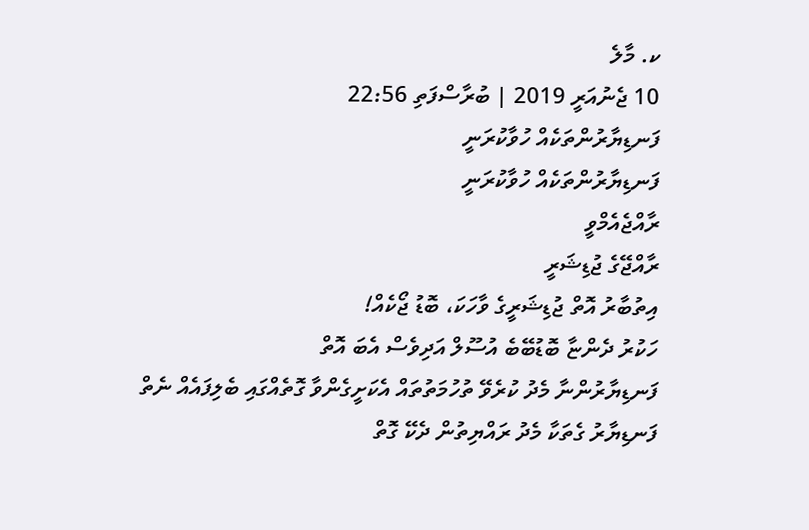ކ. މާލެ
10 ޖެނުއަރީ 2019 | ބުރާސްފަތި 22:56
ފަނޑިޔާރުންތަކެއް ހުވާކުރަނީ
ފަނޑިޔާރުންތަކެއް ހުވާކުރަނީ
ރާއްޖެއެމްވީ
ރާއްޖޭގެ ޖުޑިޝަރީ
އިތުބާރު އޮތް ޖުޑިޝަރީގެ ވާހަކަ، ބޮޑު ޖޯކެއް!
ހަކުރު ދެންޏާ ބޮޑުބޭބެ އުސޫލް އަދިވެސް އެބަ އޮތް
ފަނޑިޔާރުންނާ މެދު ކުރެވޭ ތުހުމަތުތައް އެކަށީގެންވާ ގޮތެއްގައި ބެލިފައެއް ނެތް
ފަނޑިޔާރު ގެތަކާ މެދު ރައްޔިތުން ދެކޭ ގޮތް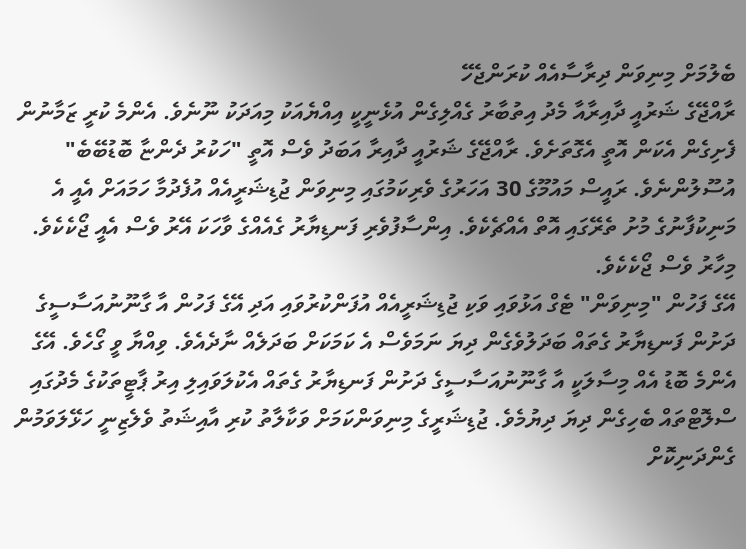ބެލުމަށް މިނިވަން ދިރާސާއެއް ކުރަންޖެހޭ
ރާއްޖޭގެ ޝަރުއީ ދާއިރާއާ މެދު އިތުބާރު ގެއްލިގެން އުޅެނީކީ އިއްޔެއަކު މިއަދަކު ނޫނެވެ. އެންމެ ކުރީ ޒަމާނުން ފެށިގެން އެކަން އޮތީ އެގޮތަށެވެ. ރާއްޖޭގެ ޝަރުއީ ދާއިރާ އަބަދު ވެސް އޮތީ "ހަކުރު ދެންޏާ ބޮޑުބޭބެ" އުސޫލުންނެވެ. ރައީސް މައުމޫގެ 30 އަހަރުގެ ވެރިކަމުގައި މިނިވަން ޖުޑިޝަރީއެއް އުފެދުމާ ހަމައަށް އެއީ އެ މަނިކުފާނުގެ މުށު ތެރޭގައި އޮތް އެއްޗެކެވެ. އިންސާފުވެރި ފަނޑިޔާރު ގެއެއްގެ ވާހަކަ އޭރު ވެސް އެއީ ޖޯކެކެވެ. މިހާރު ވެސް ޖޯކެކެވެ.
އޭގެ ފަހުން "މިނިވަން" ޓެގް އަޅުވައި ވަކި ޖުޑިޝަރީއެއް އުފަންކުރުވައި އަދި އޭގެ ފަހުން އާ ގާނޫނުއަސާސީގެ ދަށުން ފަނޑިޔާރު ގެތައް ބަދަލުވެގެން ދިޔަ ނަމަވެސް އެ ކަމަކަށް ބަދަލެއް ނާދެއެވެ. ވިއްޔާ ވީ ގޯހެވެ. އޭގެ އެންމެ ބޮޑު އެއް މިސާލަކީ އާ ގާނޫނުއަސާސީގެ ދަށުން ފަނޑިޔާރު ގެތައް އެކުލަވައިލި އިރު ޕާޓީތަކުގެ މެދުގައި ސްލޮޓްތައް ބެހިގެން ދިޔަ ދިޔުމެވެ. ޖުޑިޝަރީގެ މިނިވަންކަމަށް ވަކާލާތު ކުރި އާއިޝަތު ވެލެޒިނީ ހަޅޭލަވަމުން ގެންދަނިކޮށް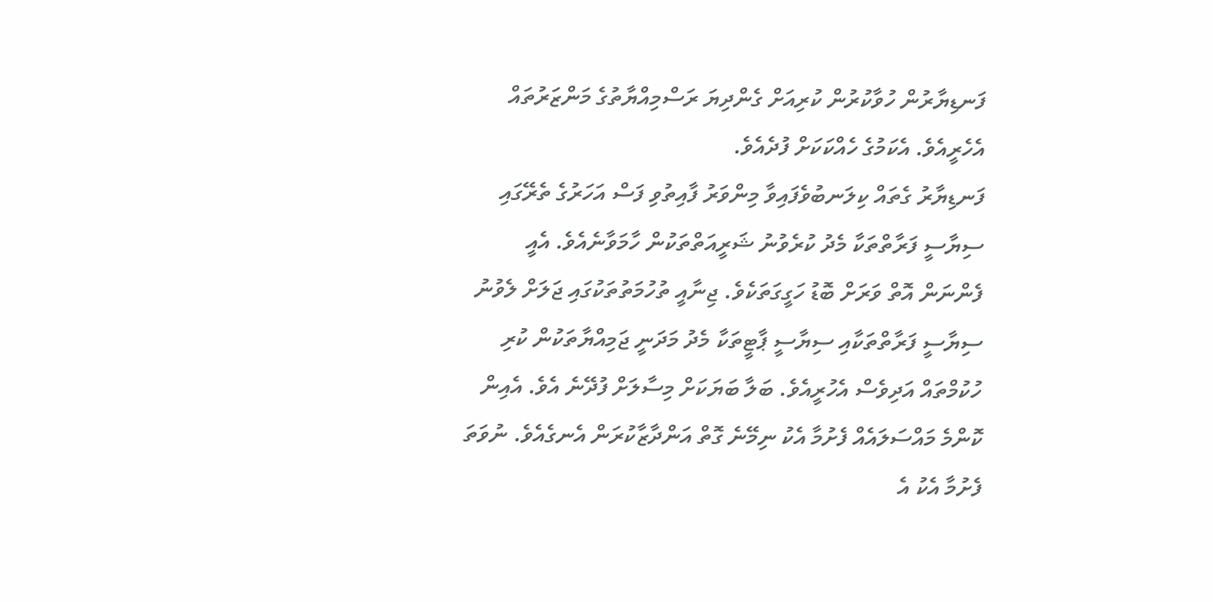ފަނޑިޔާރުން ހުވާކުރުން ކުރިއަށް ގެންދިޔަ ރަސްމިއްޔާތުގެ މަންޒަރުތައް އެހެރީއެވެ. އެކަމުގެ ހެއްކަކަށް ފުދެއެވެ.
ފަނޑިޔާރު ގެތައް ކިލަނބުވެފައިވާ މިންވަރު ފާއިތުވި ފަސް އަހަރުގެ ތެރޭގައި ސިޔާސީ ފަރާތްތަކާ މެދު ކުރެވުނު ޝަރީއަތްތަކުން ހާމަވާނެއެވެ. އެއީ ފެންނަން އޮތް ވަރަށް ބޮޑު ހަގީގަތަކެވެ. ޖިނާއީ ތުހުމަތުތަކުގައި ޖަލަށް ލެވުނު ސިޔާސީ ފަރާތްތަކާއި ސިޔާސީ ޕާޓީތަކާ މެދު މަދަނީ ޖަމިއްޔާތަކުން ކުރި ހުކުމްތައް އަދިވެސް އެހުރީއެވެ. ބަލާ ބަޔަކަށް މިސާލަށް ފުދޭނެ އެވެ. އެއިން ކޮންމެ މައްސަލައެއް ފެށުމާ އެކު ނިމޭނެ ގޮތް އަންދާޒާކުރަން އެނގެއެވެ. ނުވަތަ ފެށުމާ އެކު އެ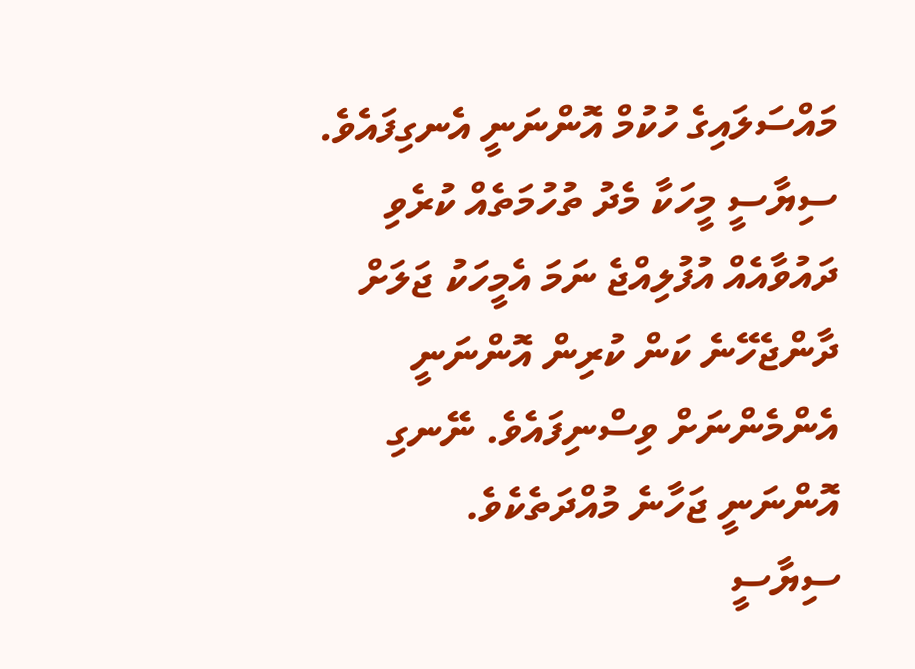މައްސަލައިގެ ހުކުމް އޮންނަނީ އެނގިފައެވެ. ސިޔާސީ މީހަކާ މެދު ތުހުމަތެއް ކުރެވި ދައުވާއެއް އުފުލިއްޖެ ނަމަ އެމީހަކު ޖަލަށް ދާންޖެހޭނެ ކަން ކުރިން އޮންނަނީ އެންމެންނަށް ވިސްނިފައެވެ. ނޭނގި އޮންނަނީ ޖަހާނެ މުއްދަތެކެވެ.
ސިޔާސީ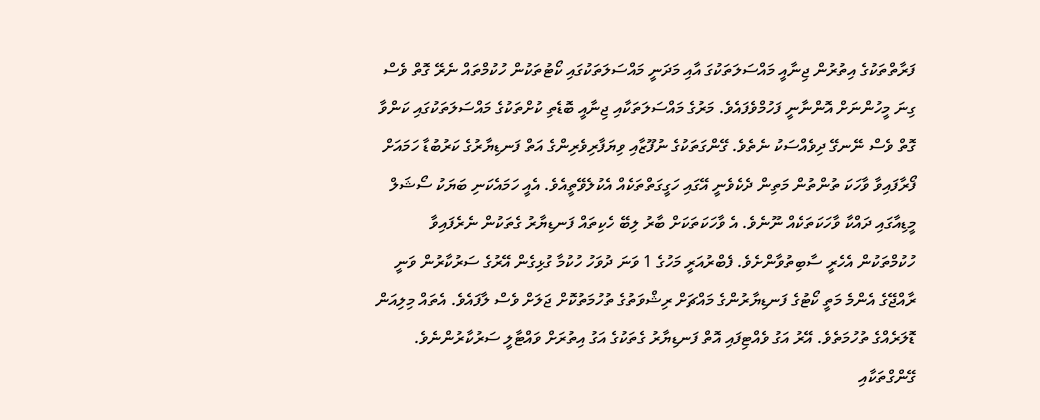ފަރާތްތަކުގެ އިތުރުން ޖިނާއީ މައްސަލަތަކުގަ އާއި މަދަނީ މައްސަލަތަކުގައި ކޯޓުތަކުން ހުކުމްތައް ނެރޭ ގޮތް ވެސް ގިނަ މީހުންނަށް އޮންނާނީ ފަހުމްވެފައެވެ. މަރުގެ މައްސަލަތަކާއި ޖިނާއީ ބޮޑެތި ކުށްތަކުގެ މައްސަލަތަކުގައި ކަންވާ ގޮތް ވެސް ނޭނގޭ ދިވެއްސަކު ނެތެވެ. ގޭންގަތަކުގެ ނުފޫޒާއި ވިޔަފާރިވެރިންގެ އަތް ފަނޑިޔާރުގެ ކަރުބުޑާ ހަމައަށް ފޯރާފައިވާ ވާހަކަ ތުންތުން މަތިން ދެކެވެނީ އޭގައި ހަގީގަތްތަކެއް އެކުލެވޭތީއެވެ. އެއީ ހަމައެކަނި ބަޔަކު ސޯޝަލް މީޑިއާގައި ދައްކާ ވާހަކަތަކެއް ނޫނެވެ. އެ ވާހަކަތަކަށް ބާރު ލިބޭ ހެކިތައް ފަނޑިޔާރު ގެތަކުން ނެރެފައިވާ ހުކުމްތަކުން އެހެރީ ސާބިތުވާންށެވެ. ފެބްރުއަރީ މަހުގެ 1 ވަނަ ދުވަހު ހުކުމާ ގުޅިގެން އޭރުގެ ސަރުކާރުން ވަނީ ރާއްޖޭގެ އެންމެ މަތީ ކޯޓުގެ ފަނޑިޔާރުންގެ މައްޗަށް ރިޝްވަތުގެ ތުހުމަތުކޮށް ޖަލަށް ވެސް ލާފައެވެ. އެތައް މިލިއަން ޑޮލަރެއްގެ ތުހުމަތެވެ. އޭރު އަގު ވެއްޓިފައި އޮތް ފަނޑިޔާރު ގެތަކުގެ އަގު އިތުރަށް ވައްޓާލީ ސަރުކާރުންނެވެ.
ގޭންގްތަކާއި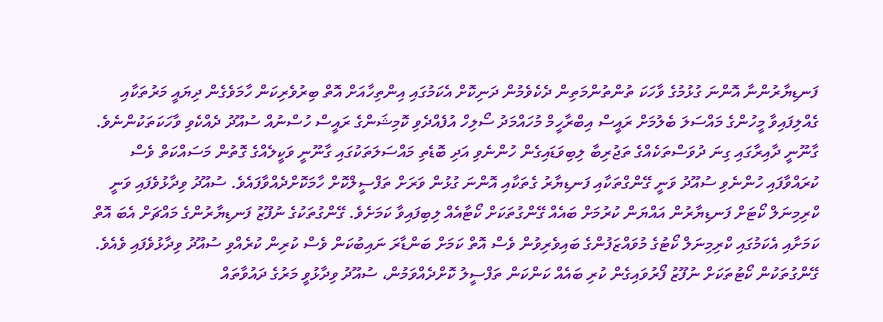ފަނޑިޔާރުންނާ އޮންނަ ގުޅުމުގެ ވާހަކަ ތުންތުންމަތިން ދެކެވެމުން ދަނިކޮށް އެކަމުގައި އިންތިހާއަށް އޮތް ބިރުވެރިކަން ހާމަވެގެން ދިޔައީ މަރުތަކާއި ގެއްލިފައިވާ މީހުންގެ މައްސަލަ ބެލުމަށް ރައީސް އިބްރާހީމް މުހައްމަދު ސޯލިހް އުފެއްދެވި ކޮމިޝަންގެ ރައީސް ހުސްނުއް ސުއޫދު ދެއްކެވި ވާހަކަތަކުންނެވެ. ގާނޫނީ ދާއިރާގައި ގިނަ ދުވަސްތަކެއްގެ ތަޖުރިބާ ލިބިވަޑައިގެން ހުންނެވި އަދި ބޮޑެތި މައްސަލަތަކުގައި ގާނޫނީ ވަކީލެއްގެ ގޮތުން މަސައްކަތް ވެސް ކުރައްވާފައި ހުންނެވި ސުއޫދު ވަނީ ގޭންގްތަކާއި ފަނޑިޔާރު ގެތަކާއި އޮންނަ ގުޅުން ވަރަށް ތަފްސީލްކޮށް ހާމަކޮށްދެއްވާފައެވެ. ސުއޫދު ވިދާޅުވެފައި ވަނީ ކްރިމިނަލް ކޯޓަށް ފަނޑިޔާރުން އައްޔަން ކުރުމަށް ބައެއް ގޭންގުތަކަށް ކޯޓާއެއް ލިބިފައިވާ ކަމަށެވެ. ގޭންގުތަކުގެ ނުފޫޒު ފަނޑިޔާރުންގެ މައްޗަށް އެބަ އޮތް ކަމަށާއި އެކަމުގައި ކްރިމިނަލް ކޯޓުގެ މުވައްޒަފުންގެ ބައިވެރިވުން ވެސް އޮތް ކަމަށް ބަންޑާރަ ނައިބުކަން ވެސް ކުރިން ކުރެއްވި ސުއޫދު ވިދާޅުވެފައި ވެއެވެ.  ގޭންގުތަކުން ކޯޓުތަކަށް ނުފޫޒު ފޯރުވައިގެން ކުރި ބައެއް ކަންކަން ތަފްސީލު ކޮށްދެއްވަމުން، ސުއޫދު ވިދާޅުވީ މަރުގެ ދައުވާތައް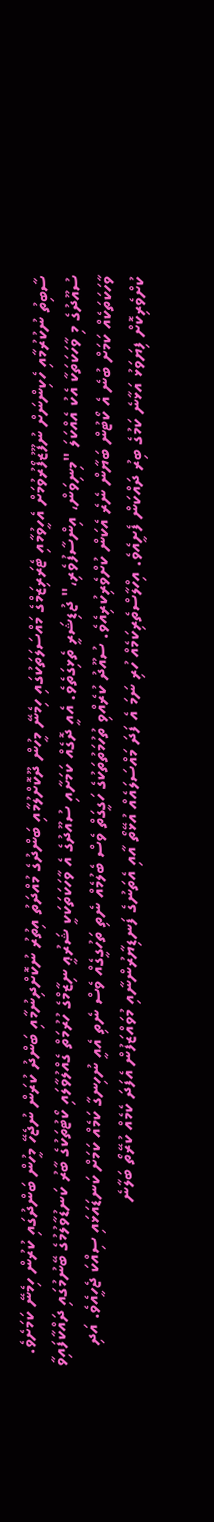ސާބިތު ނުކުރުމާއި ހެކިންނަށް ނުފޫޒުފޯރުވުމަށް އެހީވުމާއި ޓެރަރިޒަމްގެ މައްސަލަތަކުގައި ހިމެނޭ މީހުން ދޫކޮށްލުމާއި ބަންދުގެ މުއްދަތު އިތުރު ނުކޮށްދިނުމާއި ބަންދު ކުރަން ނުޖެހޭ މީހުން ބަންދުގައި ކުރުން ހިމެނޭ ކަމަށެވެ.
ސުއޫދުގެ މި ވާހަކަތަކާ އެކު އެއްކަލަ "މިނިވަން، އިންސާފުވެރި،" ޖުޑިޝަރީ ތެޅިގަތެވެ. އެއީ ދޮގެއް ކަމަށާއި ސުއޫދުގެ އެ ވާހަކަތަކަކީ ޝަރުޢީ ނިޒާމްގެ ހުރުމަތް ގެއްލުވާލައި ކޯޓުތަކުގެ ބާރު ކަނޑުވާލުމުގެ ބޭނުމުގައި ދައްކާފައިވާ ވާހަކަތަކެއް ކަމަށް ބުނެ އެ ކޯޓުން ބަޔާން ނެރެ އެކަން ކުށްވެރިކުރިއެވެ. ސުއޫދު ކުރެއްވި ތުހުމަތުތަކުގެ ހަގީގަތް ވެސް ބެލުމެއް ނެތި ތަހުގީގެއް ވެސް ނެތި އެއީ ނުހިނގާ ކަމެއް ކަމަށް ކަނޑައަޅައި ސިއްކަ ޖެހީއެވެ. އަދި ކުށްވެރިކޮށް ފިޔަވަޅު އަޅާނެ ކަމުގެ ބިރު ދައްކަން ފެށީއެވެ. އިހްލާސްތެރިކަމެއް ހުރި ނަމަ އެ ފަދަ މައްސަލައެއް އުޅޭތޯ އާއި އެތަނުގެ ފަނޑިޔާރުންނާއި މުވައްޒަފުން އެފަދަ ކެމެއް ކުރޭތޯ ބަލާނެ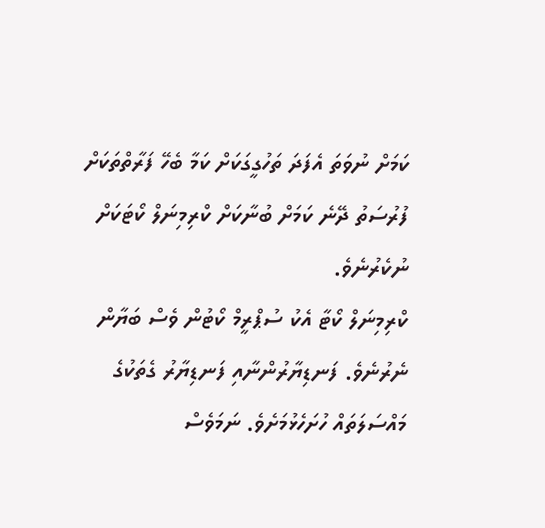ކަމަށް ނުވަތަ އެފަދަ ތަހުގީގަކަށް ކަމާ ބެހޭ ފަރާތްތަކަށް ފުރުސަތު ދޭނެ ކަމަށް ބުނާކަށް ކްރިމިނަލް ކޯޓަކަށް ނުކެރުނެވެ.
ކްރިމިނަލް ކޯޓާ އެކު ސުޕްރީމް ކޯޓުން ވެސް ބަޔާން ނެރުނެވެ. ފަނޑިޔާރުންނާއި ފަނޑިޔާރު ގެތަކުގެ މައްސަލަތައް ހުށަހެޅުމަށެވެ. ނަމަވެސް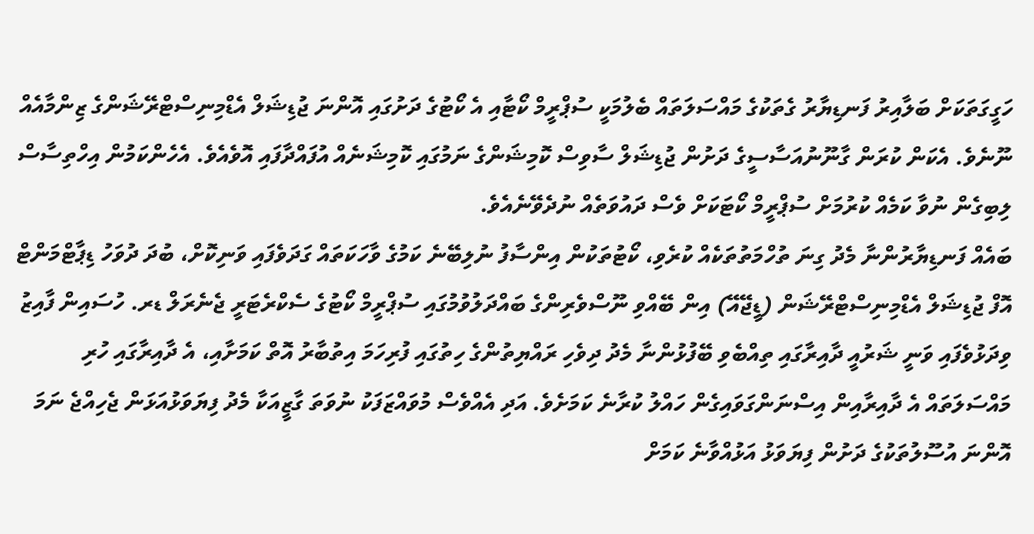ހަގީގަތަކަށް ބަލާއިރު ފަނޑިޔާރު ގެތަކުގެ މައްސަލަތައް ބެލުމަކީ ސުޕްރީމް ކޯޓާއި އެ ކޯޓުގެ ދަށުގައި އޮންނަ ޖުޑިޝަލް އެޑްމިނިސްޓްރޭޝަންގެ ޒިންމާއެއް ނޫނެވެ. އެކަން ކުރަން ގާނޫނުއަސާސީގެ ދަށުން ޖުޑިޝަލް ސާވިސް ކޮމިޝަންގެ ނަމުގައި ކޮމިޝަނެއް އުފައްދާފައި އޮވެއެވެ. އެހެންކަމުން އިހްތިސާސް ލިބިގެން ނުވާ ކަމެއް ކުރުމަށް ސުޕްރީމް ކޯޓަކަށް ވެސް ދައުވަތެއް ނުދެވޭނެއެވެ.
ބައެއް ފަނޑިޔާރުންނާ މެދު ގިނަ ތުހްމަތުތަކެއް ކުރެވި، ކޯޓުތަކުން އިންސާފު ނުލިބޭނެ ކަމުގެ ވާހަކަތައް ގަދަވެފައި ވަނިކޮށް، ބުދަ ދުވަހު ޑިޕާޓްމަންޓް އޮފް ޖުޑިޝަލް އެޑްމިނިސްޓްރޭޝަން (ޑީޖޭއޭ) އިން ބޭއްވި ނޫސްވެރިންގެ ބައްދަލުވުމުގައި ސުޕްރީމް ކޯޓުގެ ސެކްރެޓަރީ ޖެނެރަލް ޑރ. ހުސައިން ފާއިޒު ވިދަޅުވެފައި ވަނީ ޝަރުއީ ދާއިރާގައި ތިއްބެވި ބޭފުޅުންނާ މެދު ދިވެހި ރައްޔިތުންގެ ހިތުގައި ފުރިހަމަ އިތުބާރު އޮތް ކަމަށާއި، އެ ދާއިރާގައި ހުރި މައްސަލަތައް އެ ދާއިރާއިން އިސްނަންގަވައިގެން ހައްލު ކުރާނެ ކަމަށެވެ. އަދި އެއްވެސް މުވައްޒަފަކު ނުވަތަ ގާޒީއަކާ މެދު ފިޔަވަޅުއަޅަން ޖެހިއްޖެ ނަމަ އޮންނަ އުސޫލުތަކުގެ ދަށުން ފިޔަވަޅު އަޅުއްވާނެ ކަމަށް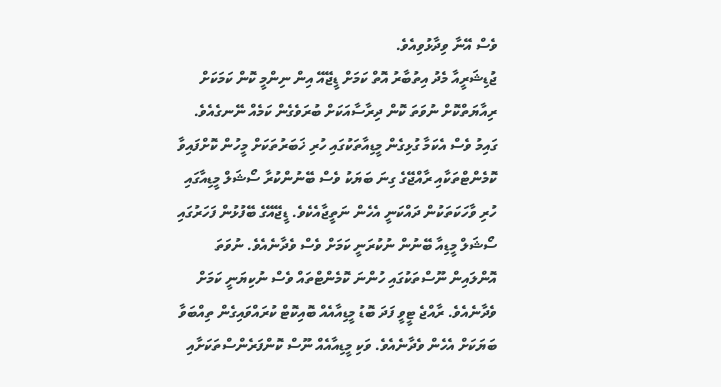ވެސް އޭނާ ވިދާޅުވިއެވެ.
ޖުޑިޝަރީއާ މެދު އިތުބާރު އޮތް ކަމަށް ޑީޖޭއޭ އިން ނިންމީ ކޮން ކަމަކަށް ރިއާޔަތްކޮށް ނުވަތަ ކޮން ދިރާސާއަކަށް ބުރަވެގެން ކަމެއް ނޭނގެއެވެ. ގައިމު ވެސް އެކަމާ ގުޅިގެން މީޑިއާތަކުގައި ހުރި ޚަބަރުތަކަށް މީހުން ކޮށްފައިވާ ކޮމެންޓްތަކާއި ރާއްޖޭގެ ގިނަ ބަޔަކު ވެސް ބޭނުންކުރާ ސޯޝަލް މީޑިއާގައި ހުރި ވާހަކަތަކުން ދައްކަނީ އެހެން ނަތީޖާއެކެވެ. ޑީޖޭއޭގެ ބޭފުޅުން ފަހަރުގައި ސޯޝަލް މީޑިއާ ބޭނުން ނުކުރަނީ ކަމަށް ވެސް ވެދާނެއެވެ. ނުވަތަ އޮންލައިން ނޫސްތަކުގައި ހުންނަ ކޮމެންޓްތައް ވެސް ނުކިޔަނީ ކަމަށް ވެދާނެއެވެ. ރާއްޖެ ޓީވީ ފަދަ ބޮޑު މީޑިއާއެއް ބޮއިކޮޓް ކުރައްވައިގެން ތިއްބަވާ ބަޔަކަށް އެހެން ވެދާނެއެވެ. ވަކި މީޑިއާއެއް ނޫސް ކޮންފަރެންސްތަކަށާއި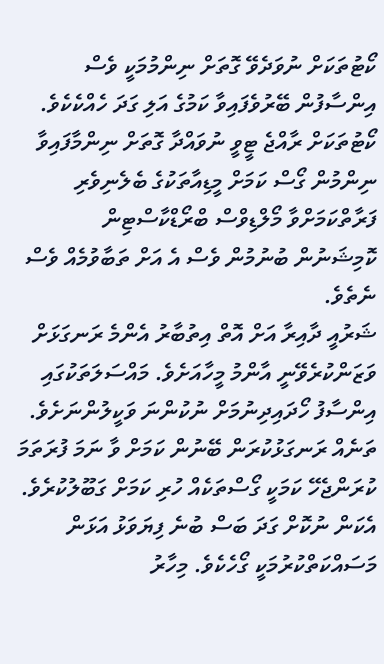ކޯޓުތަކަށް ނުވަދެވޭ ގޮތަށް ނިންމުމަކީ ވެސް އިންސާފުން ބޭރުވެފައިވާ ކަމުގެ އަލި ގަދަ ހެއްކެކެވެ. ކޯޓުތަކަށް ރާއްޖެ ޓީވީ ނުވައްދާ ގޮތަށް ނިންމާފައިވާ ނިންމުން ގޯސް ކަމަށް މީޑިއާތަކުގެ ބެލެނިވެރި ފަރާތްކަމަށްވާ މޯލްޑިވްސް ބްރޯޑްކާސްޓިން ކޮމިޝަނުން ބުނުމުން ވެސް އެ އަށް ތަބާވުމެއް ވެސް ނެތެވެ.
ޝަރުއީ ދާއިރާ އަށް އޮތް އިތުބާރު އެންމެ ރަނގަޅަށް ވަޒަންކުރެވޭނީ އާންމު މީހާއަށެވެ. މައްސަލަތަކުގައި އިންސާފު ހޯދައިދިނުމަށް ނުކުންނަ ވަކީލުންނަށެވެ. ތަނެއް ރަނގަޅުކުރަން ބޭނުން ކަމަށް ވާ ނަމަ ފުރަތަމަ ކުރަންޖެހޭ ކަމަކީ ގޯސްތަކެއް ހުރި ކަމަށް ގަބޫލުކުރެވެ. އެކަން ނުކޮށް ގަދަ ބަސް ބުނެ ފިޔަވަޅު އަޅަން މަސައްކަތްކުރުމަކީ ގޯހެކެވެ. މިހާރު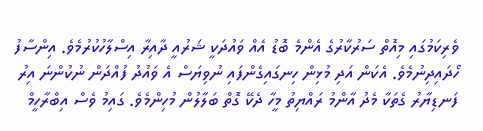ވެރިކަމުގައި މިއޮތް ސަރުކާރުގެ އެންމެ ބޮޑު އެއް ވައުދަކީ ޝަރުއީ ދާއިރާ އިސްލާހުކުރުމެވެ. އިންސާފު ހޯދައިދިނުމެވެ. އެކަން އަދި މުޅިން ހިނގައިގެންފައި ނުވިޔަސް އެ ވައުދު ފުއްދަން ނުކުންނަ އިރު ފަނޑިޔާރު ގެތަކާ މެދު އާންމު ރައްޔިތު މީހާ ދެކޭ ގޮތް ބަލާލުން މުހިންމެވެ. ގައިމު ވެސް އިބްރާހީމް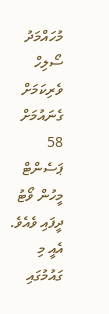މުހައްމަދު ސޯލިހް ވެރިކަމަށް ގެނައުމަށް 58 ޕަސެންޓް މީހުން ވޯޓު ދީފައި ވެއެވެ. އެއީ މި ގައުމުގައި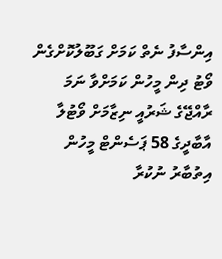އިންސާފު ނެތް ކަމަށް ގަބޫލުކޮށްގެން ވޯޓު ދިން މީހުން ކަމަށްވާ ނަމަ ރާއްޖޭގެ ޝަރުއީ ނިޒާމަށް ވޯޓުލާ އާބާދީގެ 58 ޕަސެންޓް މީހުން އިތުބާރު ނުކުރާ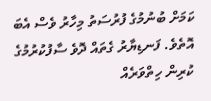ކަމަށް ބުނުމުގެ ފުރުސަތު މިހާރު ވެސް އެބަ އޮތެވެ. ފަނޑިޔާރު ގެތައް ދޮވެ ސާފުކުރުމުގެ ކުރިން ހިތްވަރެއް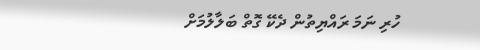ހުރި ނަމަ ރައްޔިތުން ދެކޭ ގޮތް ބަލާލުމަށް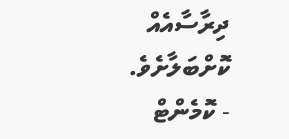ދިރާސާއެއް ކޮށްބަލާށެވެ.
- ކޮމެންޓް